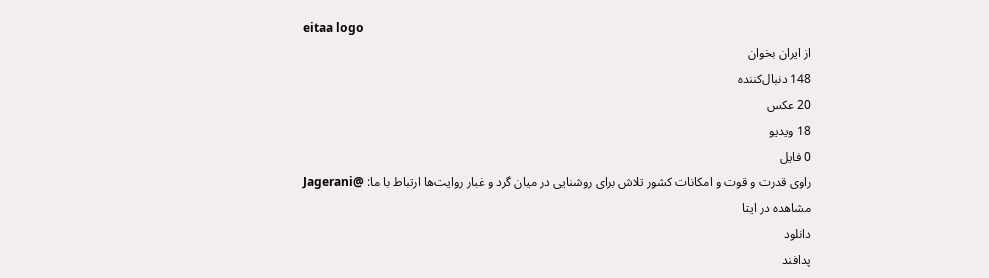eitaa logo
از ایران بخوان
148 دنبال‌کننده
20 عکس
18 ویدیو
0 فایل
راوی قدرت و قوت و امکانات کشور تلاش برای روشنایی در میان گرد و غبار روایت‌ها ارتباط با ما: @Jagerani
مشاهده در ایتا
دانلود
پدافند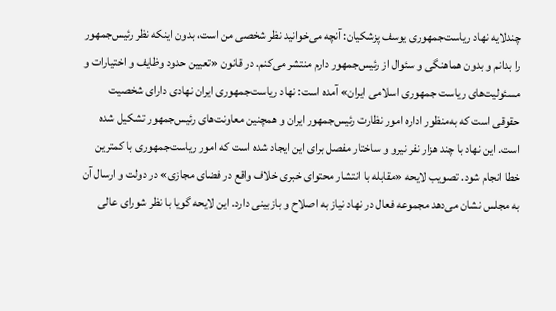چندلایه نهاد ریاست‌جمهوری یوسف پزشکیان: آنچه می‌خوانید نظر شخصی من است، بدون اینکه نظر رئیس‌جمهور را بدانم و بدون هماهنگی و سئوال از رئیس‌جمهور دارم منتشر می‌کنم. در قانون «تعیین حدود وظایف و اختیارات و مسئولیت‌های ریاست جمهوری اسلامی ایران» آمده است: نهاد ریاست‌جمهوری ایران نهادی دارای شخصیت حقوقی است که به‌منظور اداره امور نظارت رئیس‌جمهور ایران و همچنین معاونت‌های رئیس‌جمهور تشکیل شده است. این نهاد با چند هزار نفر نیرو و ساختار مفصل برای این ایجاد شده است که امور ریاست‌جمهوری با کمترین خطا انجام شود. تصویب لایحه «مقابله با انتشار محتوای خبری خلاف واقع در فضای مجازی» در دولت و ارسال آن به مجلس نشان می‌دهد مجموعه فعال در نهاد نیاز به اصلاح و بازبینی دارد. این لایحه گویا با نظر شورای عالی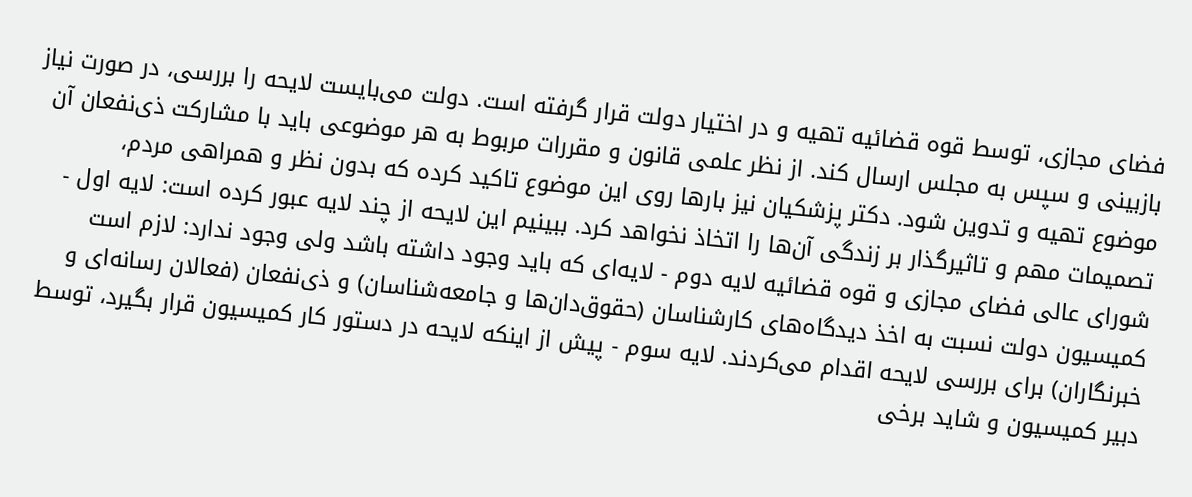فضای مجازی، توسط قوه قضائیه تهیه و در اختیار دولت قرار گرفته است. دولت می‌بایست لایحه را بررسی، در صورت نیاز بازبینی و سپس به مجلس ارسال کند. از نظر علمی قانون و مقررات مربوط به هر موضوعی باید با مشارکت ذی‌نفعان آن موضوع تهیه و تدوین شود. دکتر پزشکیان نیز بارها روی این موضوع تاکید کرده که بدون نظر و همراهی مردم، تصمیمات مهم و تاثیرگذار بر زندگی آن‌ها را اتخاذ نخواهد کرد. ببینیم این لایحه از چند لایه عبور کرده است: لایه اول - شورای عالی فضای مجازی و قوه قضائیه لایه دوم - لایه‌ای که باید وجود داشته باشد ولی وجود ندارد: لازم است کمیسیون‌ دولت نسبت به اخذ دیدگاه‌های کارشناسان (حقوق‌دان‌ها و جامعه‌شناسان) و ذی‌نفعان (فعالان رسانه‌ای و خبرنگاران) برای بررسی لایحه اقدام می‌کردند. لایه سوم - پیش از اینکه لایحه در دستور کار کمیسیون‌ قرار بگیرد، توسط دبیر کمیسیون و شاید برخی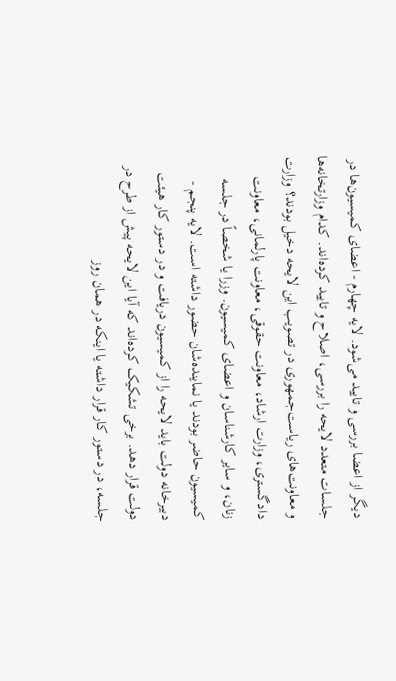دیگر از اعضا بررسی و تایید می‌شود. لایه چهارم - اعضای کمیسیون‌ها در جلسات متعدد لایحه را بررسی، اصلاح و تایید کرده‌اند. کدام وزارتخانه‌ها و معاونت‌های ریاست‌جمهوری در تصویب این لایحه دخیل بودند؟ وزارت دادگستری، وزارت ارشاد، معاونت حقوقی، معاونت پارلمانی، معاونت زنان، و سایر کارشناسان و اعضای کمیسیون. وزرا یا شخصاً در جلسه کمیسیون حاضر بودند یا نماینده‌شان حضور داشته است. لایه پنجم - دبیرخانه دولت باید لایحه را از کمیسیون دریافت و در دستور کار هیئت دولت قرار دهد. برخی تشکیک کرده‌اند که آیا این لایحه پیش از طرح در جلسه، در دستور کار قرار داشته یا اینکه در همان روز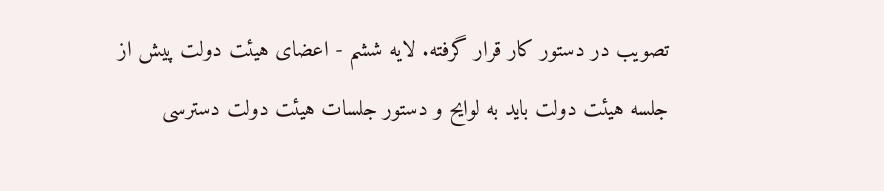تصویب در دستور کار قرار گرفته. لایه ششم - اعضای هیئت دولت پیش از جلسه هیئت دولت باید به لوایح و دستور جلسات هیئت دولت دسترسی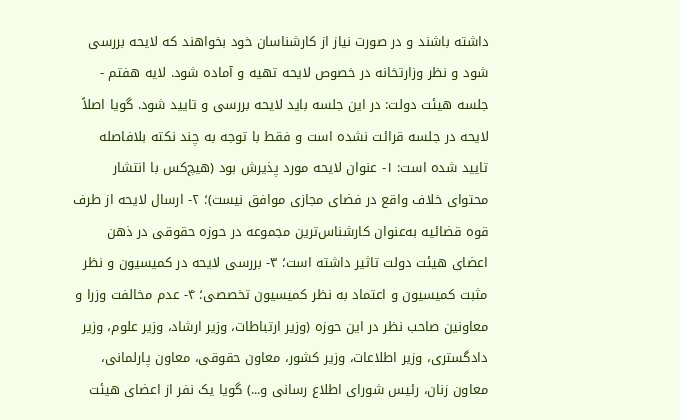داشته باشند و در صورت نیاز از کارشناسان خود بخواهند که لایحه بررسی شود و نظر وزارتخانه در خصوص لایحه تهیه و آماده شود. لایه هفتم - جلسه هیئت دولت: در این جلسه باید لایحه بررسی و تایید شود. گویا اصلاً لایحه در جلسه قرائت نشده است و فقط با توجه به چند نکته بلافاصله تایید شده است: ۱- عنوان لایحه مورد پذیرش بود (هیچ‌کس با انتشار محتوای خلاف واقع در فضای مجازی موافق نیست)؛ ۲- ارسال لایحه از طرف قوه قضائیه به‌عنوان کارشناس‌ترین مجموعه در حوزه حقوقی در ذهن اعضای هیئت دولت تاثیر داشته است؛ ۳- بررسی لایحه در کمیسیون و نظر مثبت کمیسیون و اعتماد به نظر کمیسیون تخصصی؛ ۴- عدم مخالفت وزرا و معاونین صاحب نظر در این حوزه (وزیر ارتباطات، وزیر ارشاد، وزیر علوم، وزیر دادگستری، وزیر اطلاعات، وزیر کشور، معاون حقوقی، معاون پارلمانی، معاون زنان، رئیس شورای اطلاع رسانی و...) گویا یک نفر از اعضای هیئت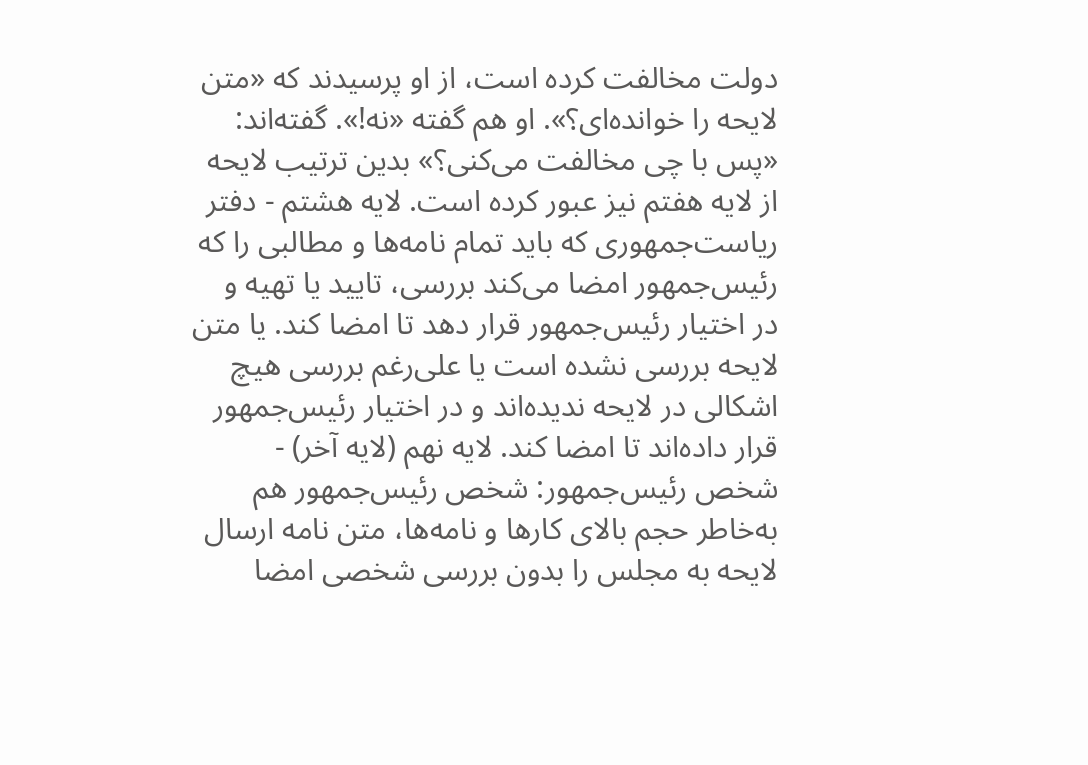دولت مخالفت کرده است، از او پرسیدند که «متن لایحه را خوانده‌ای؟». او هم گفته «نه!». گفته‌اند: «پس با چی مخالفت می‌کنی؟» بدین ترتیب لایحه از لایه هفتم نیز عبور کرده است. لایه هشتم - دفتر ریاست‌جمهوری که باید تمام نامه‌ها و مطالبی را که رئیس‌جمهور امضا می‌کند بررسی، تایید یا تهیه و در اختیار رئیس‌جمهور قرار دهد تا امضا کند. یا متن لایحه بررسی نشده است یا علی‌رغم بررسی هیچ اشکالی در لایحه ندیده‌اند و در اختیار رئیس‌جمهور قرار داده‌اند تا امضا کند. لایه نهم (لایه آخر) - شخص رئیس‌جمهور: شخص رئیس‌جمهور هم به‌خاطر حجم بالای کارها و نامه‌ها، متن نامه ارسال لایحه به مجلس را بدون بررسی شخصی امضا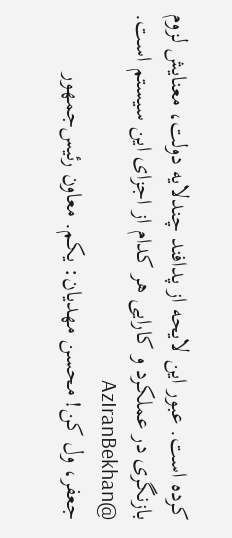کرده است. عبور این لایحه از پدافند چندلایه دولت، معنایش لزوم بازنگری در عملکرد و کارایی هر کدام از اجزای این سیستم است. @AzIranBekhan
جعفر، ول کن! محسن مهدیان: یکم. معاون رئیس‌جمهور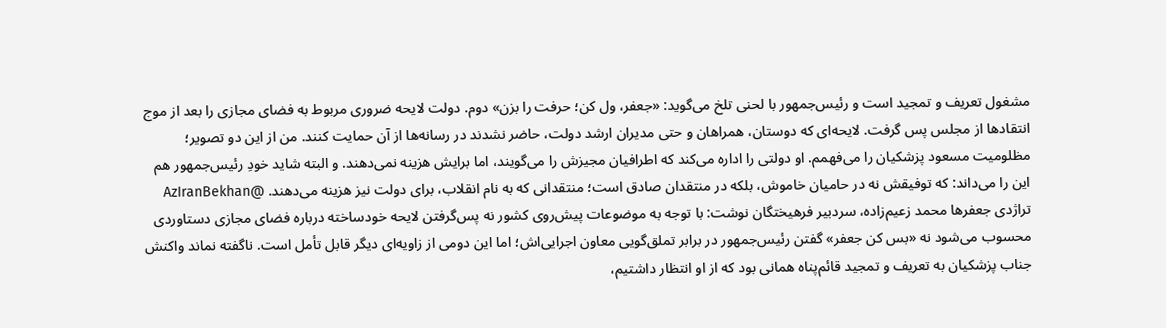مشغول تعریف و تمجید است و رئیس‌جمهور با لحنی تلخ می‌گوید: «جعفر، ول کن؛ حرفت را بزن» دوم. دولت لایحه ضروری مربوط به فضای مجازی را بعد از موج انتقادها از مجلس پس گرفت. لایحه‌ای که دوستان، همراهان و حتی مدیران ارشد دولت، حاضر نشدند در رسانه‌ها از آن حمایت کنند. من از این دو تصویر؛ مظلومیت مسعود پزشکیان را می‌فهمم. او دولتی را اداره می‌کند که اطرافیان مجیزش را می‌گویند، اما برایش هزینه نمی‌دهند. و البته شاید خودِ رئیس‌جمهور هم این را می‌داند: که توفیقش نه در حامیان خاموش، بلکه در منتقدان صادق است؛ منتقدانی که به نام انقلاب، برای دولت نیز هزینه می‌دهند. @AzIranBekhan
تراژدی جعفر‌ها محمد زعیم‌زاده، سردبیر فرهیختگان نوشت: با توجه به موضوعات پیش‌روی کشور نه پس‌گرفتن لایحه خودساخته درباره‌ فضای مجازی دستاوردی محسوب می‌شود نه «بس کن جعفر» گفتن رئیس‌جمهور در برابر تملق‌گویی معاون اجرایی‌اش؛ اما این دومی از زاویه‌ای دیگر قابل تأمل است. ناگفته نماند واکنش جناب پزشکیان به تعریف و تمجید قائم‌پناه همانی بود که از او انتظار داشتیم،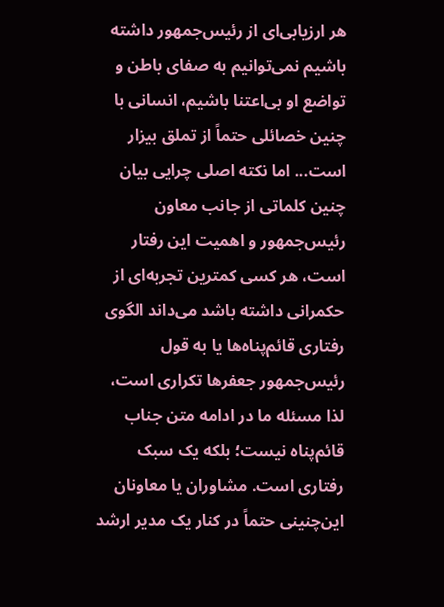هر ارزیابی‌ای از رئیس‌جمهور داشته باشیم نمی‌توانیم به صفای باطن و تواضع او بی‌اعتنا باشیم، انسانی با چنین خصائلی حتماً از تملق بیزار است... اما نکته اصلی چرایی بیان چنین کلماتی از جانب معاون رئیس‌جمهور و اهمیت این رفتار است، هر کسی کمترین تجربه‌ای از حکمرانی داشته باشد می‌داند الگوی رفتاری قائم‌پناه‌ها یا به قول رئیس‌جمهور جعفر‌ها تکراری است، لذا مسئله ما در ادامه متن جناب قائم‌پناه نیست؛ بلکه یک سبک رفتاری است. مشاوران یا معاونان این‌چنینی حتماً در کنار یک مدیر ارشد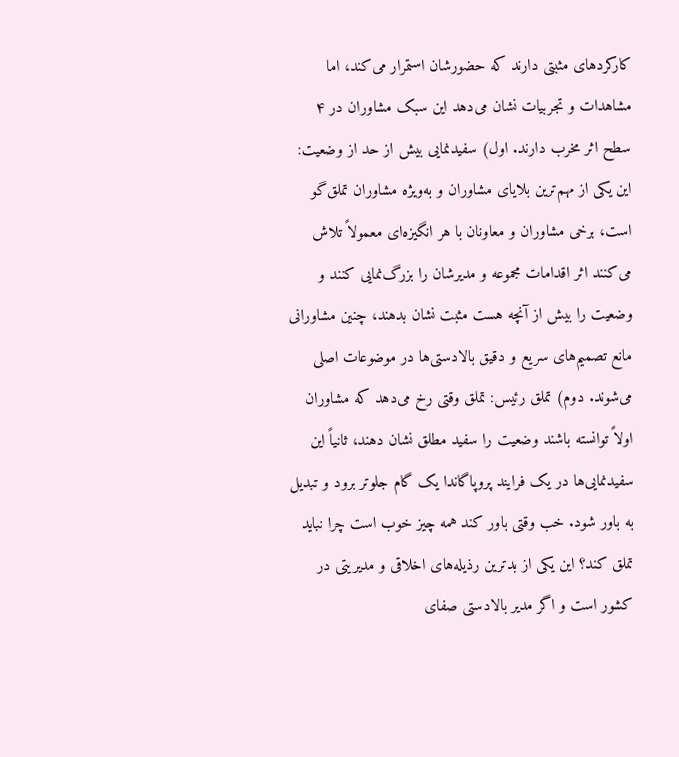کارکرد‌های مثبتی دارند که حضورشان استمرار می‌کند، اما مشاهدات و تجربیات نشان می‌دهد این سبک مشاوران در ۴ سطح اثر مخرب دارند. اول) سفیدنمایی بیش از حد از وضعیت: این یکی از مهم‌ترین بلایای مشاوران و به‌ویژه مشاوران تملق‌گو است، برخی مشاوران و معاونان با هر انگیزه‌ای معمولاً تلاش می‌کنند اثر اقدامات مجموعه و مدیرشان را بزرگ‌نمایی کنند و وضعیت را بیش از آنچه هست مثبت نشان بدهند، چنین مشاورانی مانع تصمیم‌های سریع و دقیق بالادستی‌ها در موضوعات اصلی می‌شوند. دوم) تملق رئیس: تملق وقتی رخ می‌دهد که مشاوران اولاً توانسته باشند وضعیت را سفید مطلق نشان دهند، ثانیاً این سفیدنمایی‌ها در یک فرایند پروپاگاندا یک گام جلو‌تر برود و تبدیل به باور شود. خب وقتی باور کند همه چیز خوب است چرا نباید تملق کند؟ این یکی از بدترین رذیله‌های اخلاقی و مدیریتی در کشور است و اگر مدیر بالادستی صفای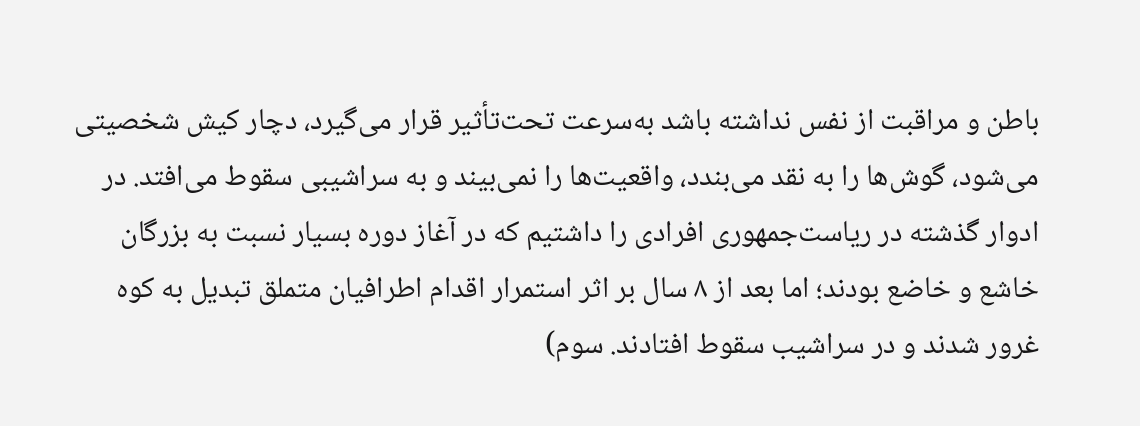باطن و مراقبت از نفس نداشته باشد به‌سرعت تحت‌تأثیر قرار می‌گیرد، دچار کیش شخصیتی می‌شود، گوش‌ها را به نقد می‌بندد، واقعیت‌ها را نمی‌بیند و به سراشیبی سقوط می‌افتد. در ادوار گذشته در ریاست‌جمهوری افرادی را داشتیم که در آغاز دوره بسیار نسبت به بزرگان خاشع و خاضع بودند؛ اما بعد از ۸ سال بر اثر استمرار اقدام اطرافیان متملق تبدیل به کوه غرور شدند و در سراشیب سقوط افتادند. سوم)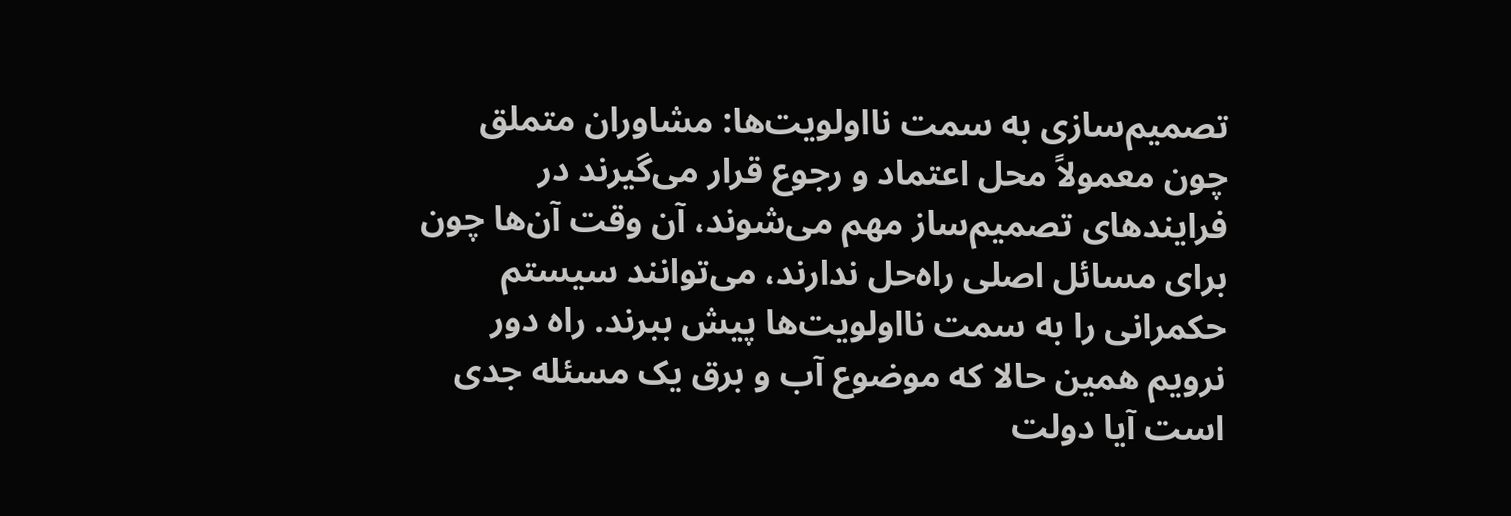تصمیم‌سازی به سمت نااولویت‌ها: مشاوران متملق چون معمولاً محل اعتماد و رجوع قرار می‌گیرند در فرایندهای تصمیم‌ساز مهم می‌شوند، آن وقت آن‌ها چون برای مسائل اصلی راه‌حل ندارند، می‌توانند سیستم حکمرانی را به سمت نااولویت‌ها پیش ببرند. راه دور نرویم همین حالا که موضوع آب و برق یک مسئله جدی است آیا دولت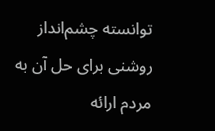توانسته چشم‌انداز روشنی برای حل آن به مردم ارائه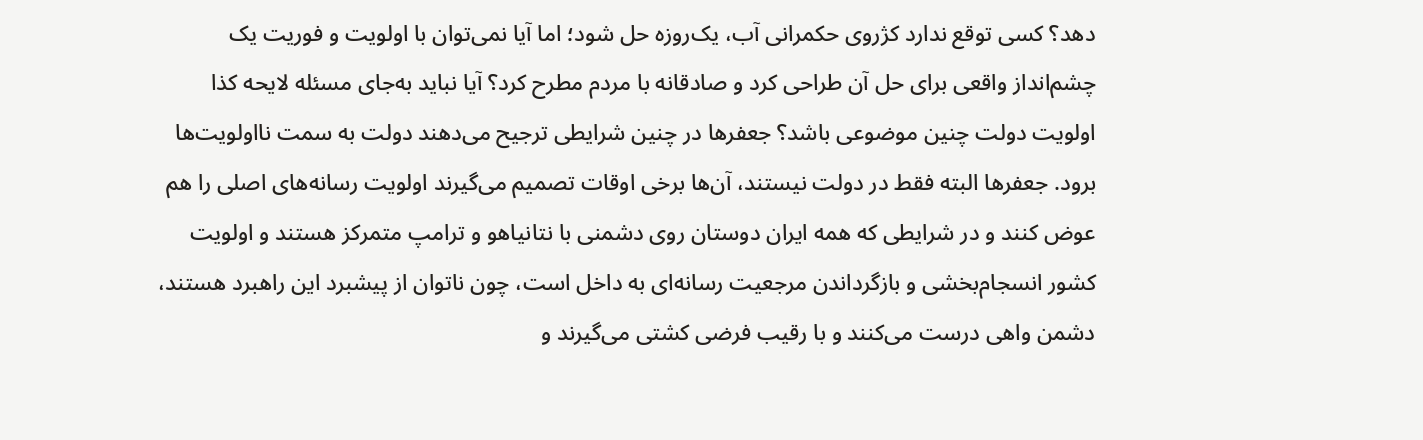دهد؟ کسی توقع ندارد کژروی حکمرانی آب، یک‌روزه حل شود؛ اما آیا نمی‌توان با اولویت و فوریت یک چشم‌انداز واقعی برای حل آن طراحی کرد و صادقانه با مردم مطرح کرد؟ آیا نباید به‌جای مسئله لایحه کذا اولویت دولت چنین موضوعی باشد؟ جعفر‌ها در چنین شرایطی ترجیح می‌دهند دولت به سمت نااولویت‌ها برود. جعفر‌ها البته فقط در دولت نیستند، آن‌ها برخی اوقات تصمیم می‌گیرند اولویت رسانه‌های اصلی را هم عوض کنند و در شرایطی که همه ایران دوستان روی دشمنی با نتانیاهو و ترامپ متمرکز هستند و اولویت کشور انسجام‌بخشی و بازگرداندن مرجعیت رسانه‌ای به داخل است، چون ناتوان از پیشبرد این راهبرد هستند، دشمن واهی درست می‌کنند و با رقیب فرضی کشتی می‌گیرند و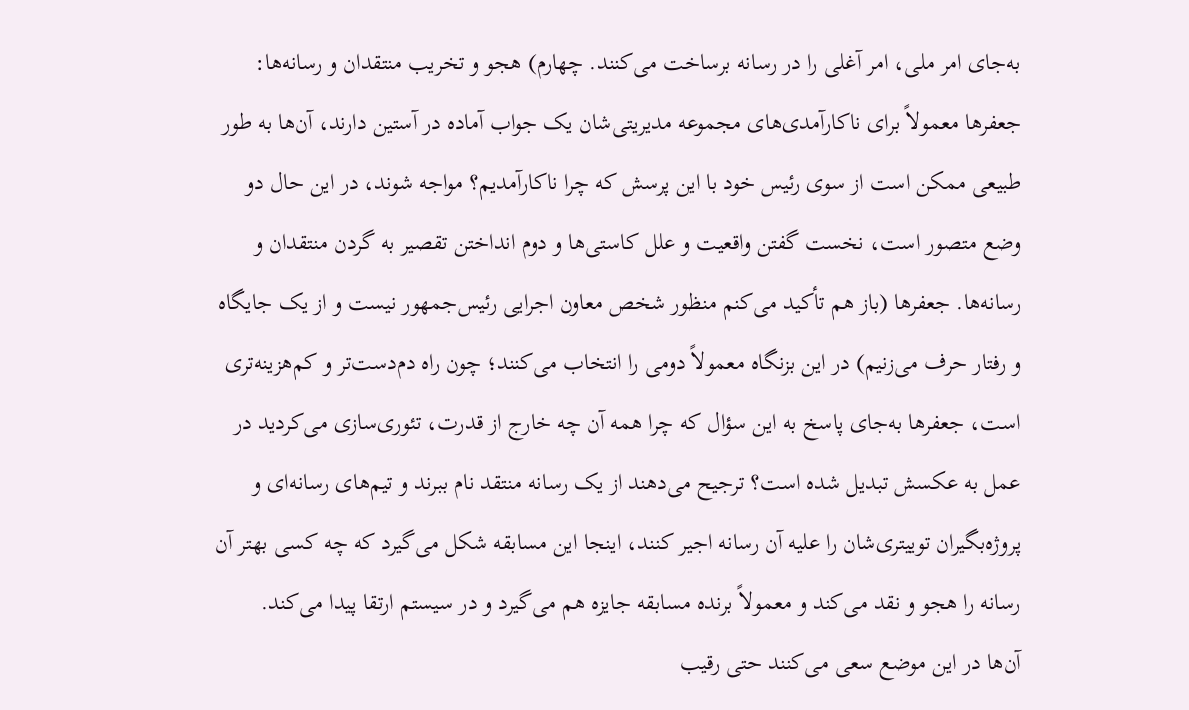به‌جای امر ملی، امر آغلی را در رسانه برساخت می‌کنند. چهارم) هجو و تخریب منتقدان و رسانه‌ها: جعفر‌ها معمولاً برای ناکارآمدی‌های مجموعه مدیریتی‌شان یک جواب آماده در آستین دارند، آن‌ها به طور طبیعی ممکن است از سوی رئیس خود با این پرسش که چرا ناکارآمدیم؟ مواجه شوند، در این حال دو وضع متصور است، نخست گفتن واقعیت و علل کاستی‌ها و دوم انداختن تقصیر به گردن منتقدان و رسانه‌ها. جعفر‌ها (باز هم تأکید می‌کنم منظور شخص معاون اجرایی رئیس‌جمهور نیست و از یک جایگاه و رفتار حرف می‌زنیم) در این بزنگاه معمولاً دومی را انتخاب می‌کنند؛ چون راه دم‌دست‌تر و کم‌هزینه‌تری است، جعفر‌ها به‌جای پاسخ به این سؤال که چرا همه آن چه خارج از قدرت، تئوری‌سازی می‌کردید در عمل به عکسش تبدیل شده است؟ ترجیح می‌دهند از یک رسانه منتقد نام ببرند و تیم‌های رسانه‌ای و پروژه‌بگیران توییتری‌شان را علیه آن رسانه اجیر کنند، اینجا این مسابقه شکل می‌گیرد که چه کسی بهتر آن رسانه را هجو و نقد می‌کند و معمولاً برنده مسابقه جایزه هم می‌گیرد و در سیستم ارتقا پیدا می‌کند.
آن‌ها در این موضع سعی می‌کنند حتی رقیب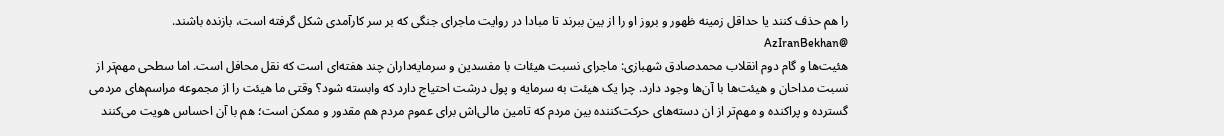را هم حذف کنند یا حداقل زمینه ظهور و بروز او را از بین ببرند تا مبادا در روایت ماجرای جنگی که بر سر کارآمدی شکل ‌گرفته است، بازنده باشند. @AzIranBekhan
هئیت‌ها و گام دوم انقلاب محمدصادق شهبازی: ماجرای نسبت هیئات با مفسدین و سرمایه‌داران چند هفته‌ای است که نقل محافل است. اما سطحی مهم‌تر از نسبت مداحان و هیئت‌ها با آن‌ها وجود دارد. چرا یک هیئت به سرمایه و پول درشت احتیاج دارد که وابسته شود؟ وقتی ما هیئت را از مجموعه مراسم‌های مردمی گسترده و پراکنده و مهم‌تر از ان دسته‌های حرکت‌کننده بین مردم که تامین مالی‌اش برای عموم مردم هم مقدور و ممکن است؛ هم با آن احساس هویت می‌کنند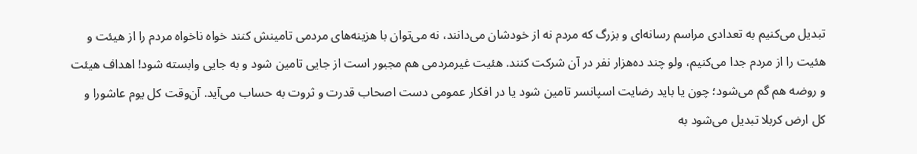تبدیل می‌کنیم به تعدادی مراسم رسانه‌ای و بزرگ که مردم نه از خودشان می‌دانند، نه می‌توان با هزینه‌های مردمی تامینش کنند خواه ناخواه مردم را از هیئت و هئیت را از مردم جدا می‌کنیم، ولو چند ده‌هزار نفر در آن شرکت کنند. هئیت غیرمردمی هم مجبور است از جایی تامین شود و به جایی وابسته شود! اهداف هیئت و روضه هم گم می‌شود؛ چون یا باید رضایت اسپانسر تامین شود یا در افکار عمومی دست اصحاب قدرت و ثروت به حساب می‌آید. آن‌وقت کل یوم عاشورا و کل ارض کربلا تبدیل می‌شود به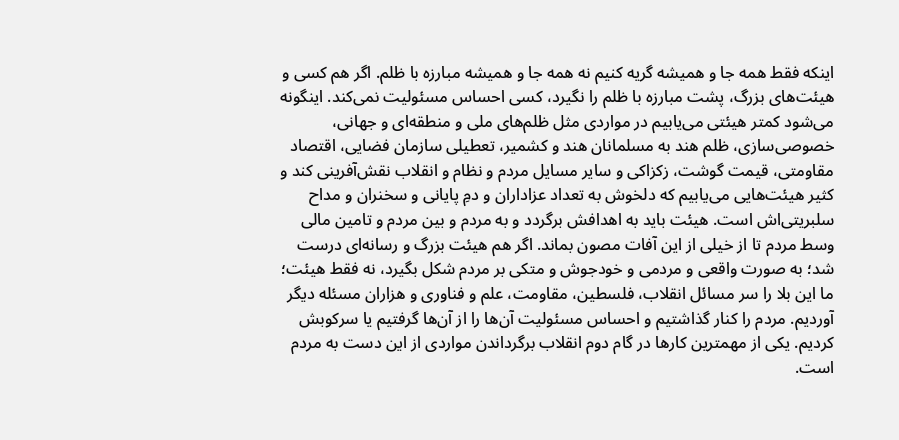اینکه فقط همه جا و همیشه گریه کنیم نه همه جا و همیشه مبارزه با ظلم. اگر هم کسی و هیئت‌های بزرگ، پشت مبارزه با ظلم را نگیرد، کسی احساس مسئولیت نمی‌کند. اینگونه می‌شود کمتر هیئتی می‌یابیم در مواردی مثل ظلم‌های ملی و منطقه‌ای و جهانی، خصوصی‌سازی، ظلم هند به مسلمانان هند و کشمیر، تعطیلی سازمان فضایی، اقتصاد مقاومتی، قیمت گوشت، زکزاکی و سایر مسایل مردم و نظام و انقلاب نقش‌آفرینی کند و کثیر هیئت‌هایی می‌یابیم که دلخوش به تعداد عزاداران و دمِ پایانی و سخنران و مداح سلبریتی‌اش است. هیئت باید به اهدافش برگردد و به مردم و بین مردم و تامین مالی وسط مردم تا از خیلی از این آفات مصون بماند. اگر هم هیئت بزرگ و رسانه‌ای درست شد؛ به صورت واقعی و مردمی و خودجوش و متکی بر مردم شکل بگیرد، نه فقط هیئت؛ ما این بلا را سر مسائل انقلاب، فلسطین، مقاومت، علم و فناوری و هزاران مسئله دیگر آوردیم. مردم را کنار گذاشتیم و احساس مسئولیت آن‌ها را از آن‌ها گرفتیم یا سرکوبش کردیم. یکی از مهمترین کارها در گام دوم انقلاب برگرداندن مواردی از این دست به مردم است.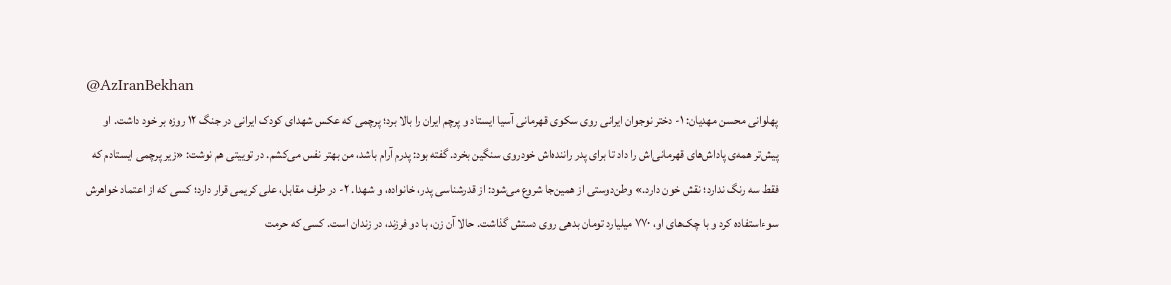@AzIranBekhan
پهلوانی محسن مهدیان: ۱- دختر نوجوان ایرانی روی سکوی قهرمانی آسیا ایستاد و پرچم ایران را بالا برد؛ پرچمی که عکس شهدای کودک ایرانی در جنگ ۱۲ روزه بر خود داشت. او پیش‌تر همه‌ی پاداش‌های قهرمانی‌اش را داد تا برای پدر راننده‌اش خودروی سنگین بخرد. گفته بود: پدرم آرام باشد، من بهتر نفس می‌کشم. در توییتی هم نوشت: «زیر پرچمی ایستادم که فقط سه رنگ ندارد؛ نقش خون دارد.» وطن‌دوستی از همین‌جا شروع می‌شود: از قدرشناسی پدر، خانواده، و شهدا. ۲- در طرف مقابل، علی کریمی قرار دارد؛ کسی که از اعتماد خواهرش سوءاستفاده کرد و با چک‌های او، ۷۷۰ میلیارد تومان بدهی روی دستش گذاشت. حالا آن زن، با دو فرزند، در زندان است. کسی که حرمت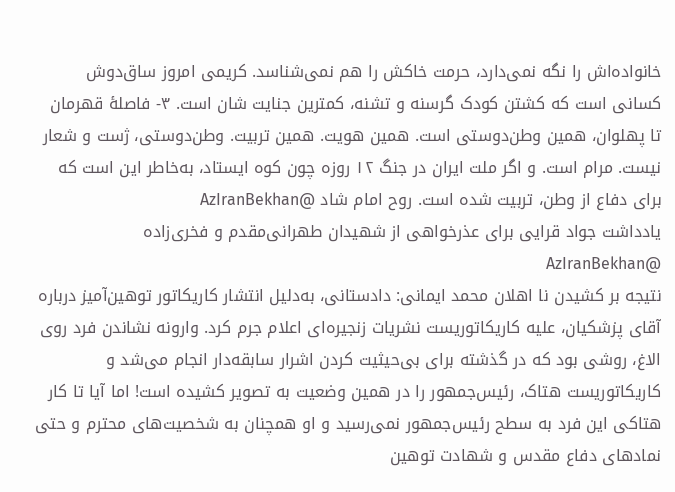خانواده‌اش را نگه نمی‌دارد، حرمت خاکش را هم نمی‌شناسد. کریمی امروز ساق‌دوش کسانی است که کشتن کودک گرسنه و تشنه، کمترین جنایت شان است. ۳- فاصلهٔ قهرمان تا پهلوان، همین وطن‌دوستی است. همین هویت. همین تربیت. وطن‌دوستی، ژست و شعار نیست. مرام است. و اگر ملت ایران در جنگ ۱۲ روزه چون کوه ایستاد، به‌خاطر این است که برای دفاع از وطن، تربیت شده است. روح امام شاد @AzIranBekhan
یادداشت جواد قرایی برای عذرخواهی از شهیدان طهرانی‌مقدم و فخری‌زاده @AzIranBekhan
نتیجه بر کشیدن نا اهلان محمد ایمانی: دادستانی، به‌دلیل انتشار کاریکاتور توهین‌آمیز درباره آقای پزشکیان، علیه کاریکاتوریست نشریات زنجیره‌ای اعلام جرم کرد. وارونه نشاندن فرد روی الاغ، روشی بود که در گذشته برای بی‌حیثیت کردن اشرار سابقه‌دار انجام می‌شد و کاریکاتوریست هتاک، رئیس‌جمهور را در همین وضعیت به تصویر کشیده است! اما آیا تا کار هتاکی این فرد به سطح رئیس‌جمهور نمی‌رسید و او همچنان به شخصیت‌های محترم و حتی نمادهای دفاع مقدس و شهادت توهین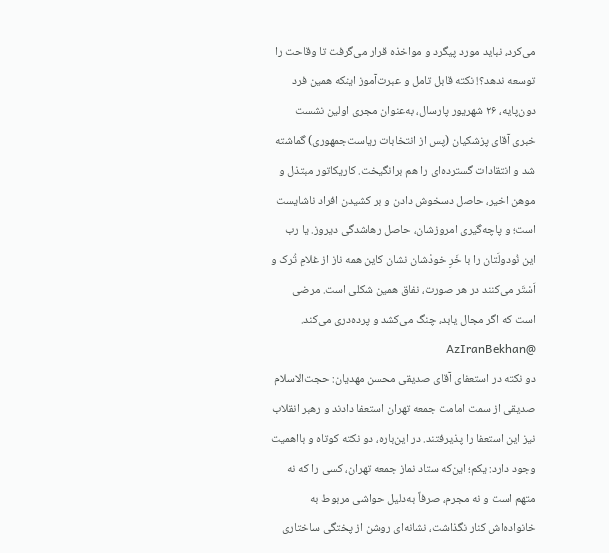می‌کرد، نباید مورد پیگرد و مواخذه قرار می‌گرفت تا وقاحت را توسعه ندهد؟! نکته قابل تامل و عبرت‌آموز اینکه همین فرد دون‌پایه، ۲۶ شهریور پارسال، به‌عنوان مجری اولین نشست خبری آقای پزشکیان (پس از انتخابات ریاست‌جمهوری) گماشته شد و انتقادات گسترده‌ای را هم برانگیخت. کاریکاتور مبتذل و موهن اخیر، حاصل دسخوش دادن و بر کشیدن افراد ناشایست است؛ و پاچه‌گیری امروزشان، حاصل رهاشدگی دیروز. یا رب این نُودولَتان را با خَرِ خودْشان نشان کاین همه ناز از غلامِ تُرک و اَسْتَر می‌کنند در هر صورت، نفاق همین شکلی است. مرضی است که اگر مجال یابد، چنگ می‌کشد و پرده‌دری می‌کند. @AzIranBekhan
دو نکته در استعفای آقای صدیقی محسن مهدیان: حجت‌الاسلام صدیقی از سمت امامت جمعه تهران استعفا دادند و رهبر انقلاب نیز این استعفا را پذیرفتند. در این‌باره، دو نکته کوتاه و بااهمیت وجود دارد: یکم؛ این‌که ستاد نماز جمعه تهران، کسی را که نه متهم است و نه مجرم، صرفاً به‌دلیل حواشی مربوط به خانواده‌اش کنار نگذاشت، نشانه‌ای روشن از پختگی ساختاری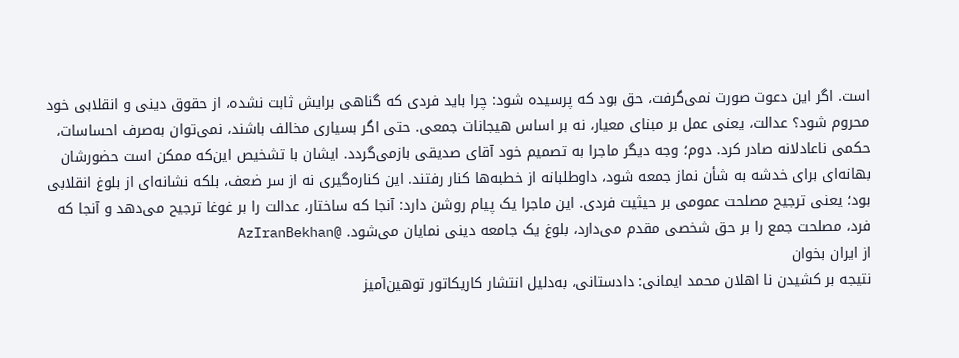است. اگر این دعوت صورت نمی‌گرفت، حق بود که پرسیده شود: چرا باید فردی که گناهی برایش ثابت نشده، از حقوق دینی و انقلابی خود محروم شود؟ عدالت، یعنی عمل بر مبنای معیار، نه بر اساس هیجانات جمعی. حتی اگر بسیاری مخالف باشند، نمی‌توان به‌صرف احساسات، حکمی ناعادلانه صادر کرد. دوم؛ وجه دیگر ماجرا به تصمیم خود آقای صدیقی بازمی‌گردد. ایشان با تشخیص این‌که ممکن است حضورشان بهانه‌ای برای خدشه به شأن نماز جمعه شود، داوطلبانه از خطبه‌ها کنار رفتند. این کناره‌گیری نه از سر ضعف، بلکه نشانه‌ای از بلوغ انقلابی بود؛ یعنی ترجیح مصلحت عمومی بر حیثیت فردی. این ماجرا یک پیام روشن دارد: آنجا که ساختار، عدالت را بر غوغا ترجیح می‌دهد و آنجا که فرد، مصلحت جمع را بر حق شخصی مقدم می‌دارد، بلوغ یک جامعه دینی نمایان می‌شود. @AzIranBekhan
از ایران بخوان
نتیجه بر کشیدن نا اهلان محمد ایمانی: دادستانی، به‌دلیل انتشار کاریکاتور توهین‌آمیز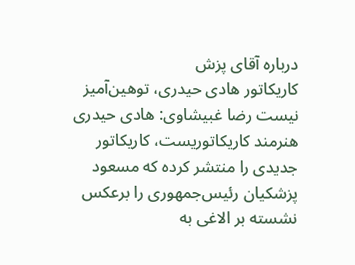درباره آقای پزش
کاریکاتور هادی حیدری، توهین‌آمیز نیست رضا غبیشاوی: هادی حیدری هنرمند کاریکاتوریست، کاریکاتور جدیدی را منتشر کرده که مسعود پزشکیان رئیس‌جمهوری را برعکس نشسته بر الاغی به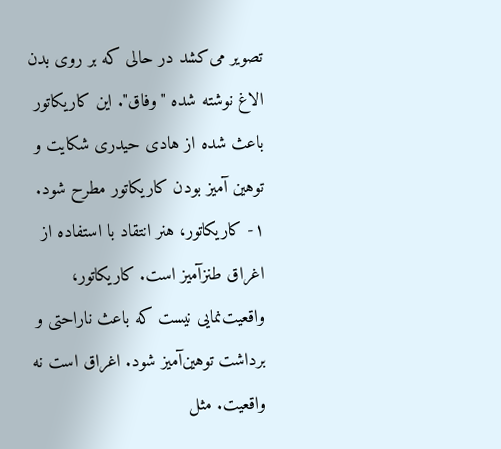تصویر می‌کشد در حالی که بر روی بدن الاغ نوشته شده "وفاق". این کاریکاتور باعث شده از هادی حیدری شکایت و توهین آمیز بودن کاریکاتور مطرح شود. ۱- کاریکاتور، هنر انتقاد با استفاده از اغراق طنزآمیز است. کاریکاتور، واقعیت‌نمایی نیست که باعث ناراحتی و برداشت توهین‌آمیز شود. اغراق است نه واقعیت. مثل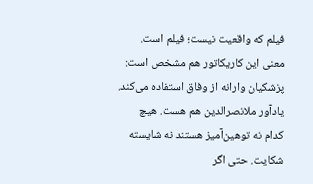فیلم که واقعیت نیست؛ فیلم است. معنی این کاریکاتور هم مشخص است: پزشکیان وارانه از وفاق استفاده می‌کند. یادآور ملانصرالدین هم هست. هیچ کدام نه توهین‌آمیز هستند نه شایسته شکایت. حتی اگر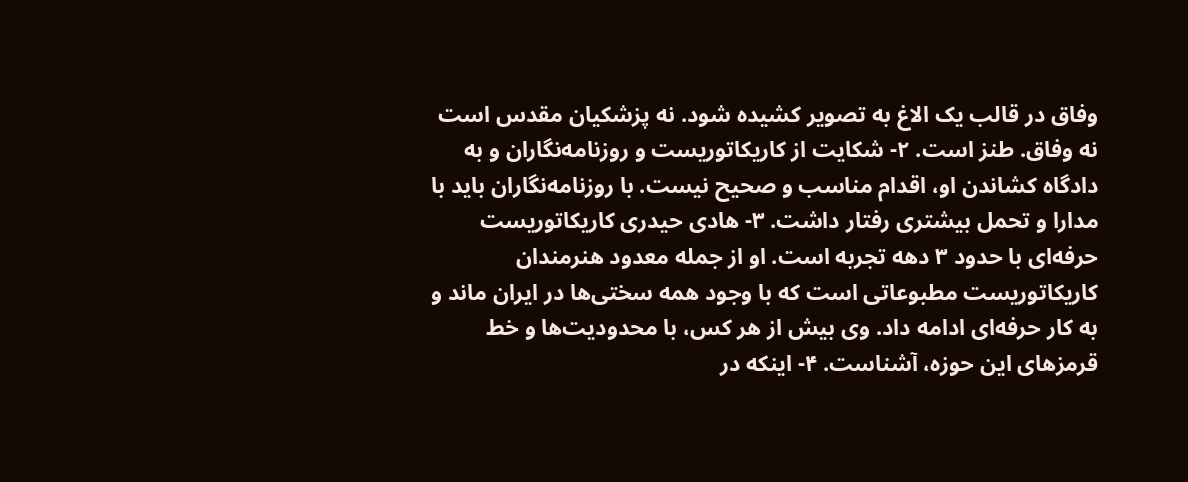وفاق در قالب یک الاغ به تصویر کشیده شود. نه پزشکیان مقدس است نه وفاق. طنز است. ۲- شکایت از کاریکاتوریست و روزنامه‌نگاران و به دادگاه کشاندن او، اقدام مناسب و صحیح نیست. با روزنامه‌نگاران باید با مدارا و تحمل بیشتری رفتار داشت. ۳- هادی حیدری کاریکاتوریست حرفه‌ای با حدود ۳ دهه تجربه است. او از جمله معدود هنرمندان کاریکاتوریست مطبوعاتی است که با وجود همه سختی‌ها در ایران ماند و به کار حرفه‌ای ادامه داد. وی بیش از هر کس، با محدودیت‌ها و خط قرمزهای این حوزه، آشناست. ۴- اینکه در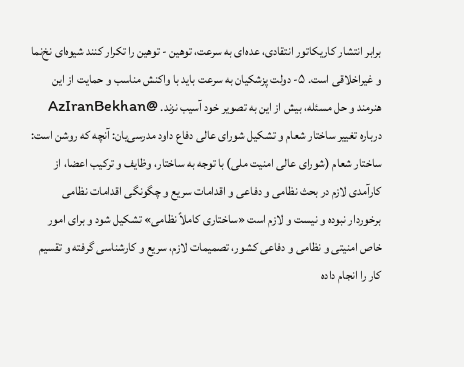برابر انتشار کاریکاتور انتقادی، عده‌ای به سرعت، توهین - توهین را تکرار کنند شیوه‌ای نخ‌نما و غیراخلاقی است. ۵- دولت پزشکیان به سرعت باید با واکنش مناسب و حمایت از این هنرمند و حل مسئله، بیش از این به تصویر خود آسیب نزند. @AzIranBekhan
درباره تغییر ساختار شعام و تشکیل شورای عالی دفاع داود مدرسی‌یان: آنچه که روشن است: ساختار شعام (شورای عالی امنیت ملی) با توجه به ساختار، وظایف و ترکیب اعضا، از کارآمدی لازم در بحث نظامی و دفاعی و اقدامات سریع و چگونگی اقدامات نظامی برخوردار نبوده و نیست و لازم است «ساختاری کاملاً نظامی» تشکیل شود و برای امور خاص امنیتی و نظامی و دفاعی کشور، تصمیمات لازم، سریع و کارشناسی گرفته و تقسیم کار را انجام داده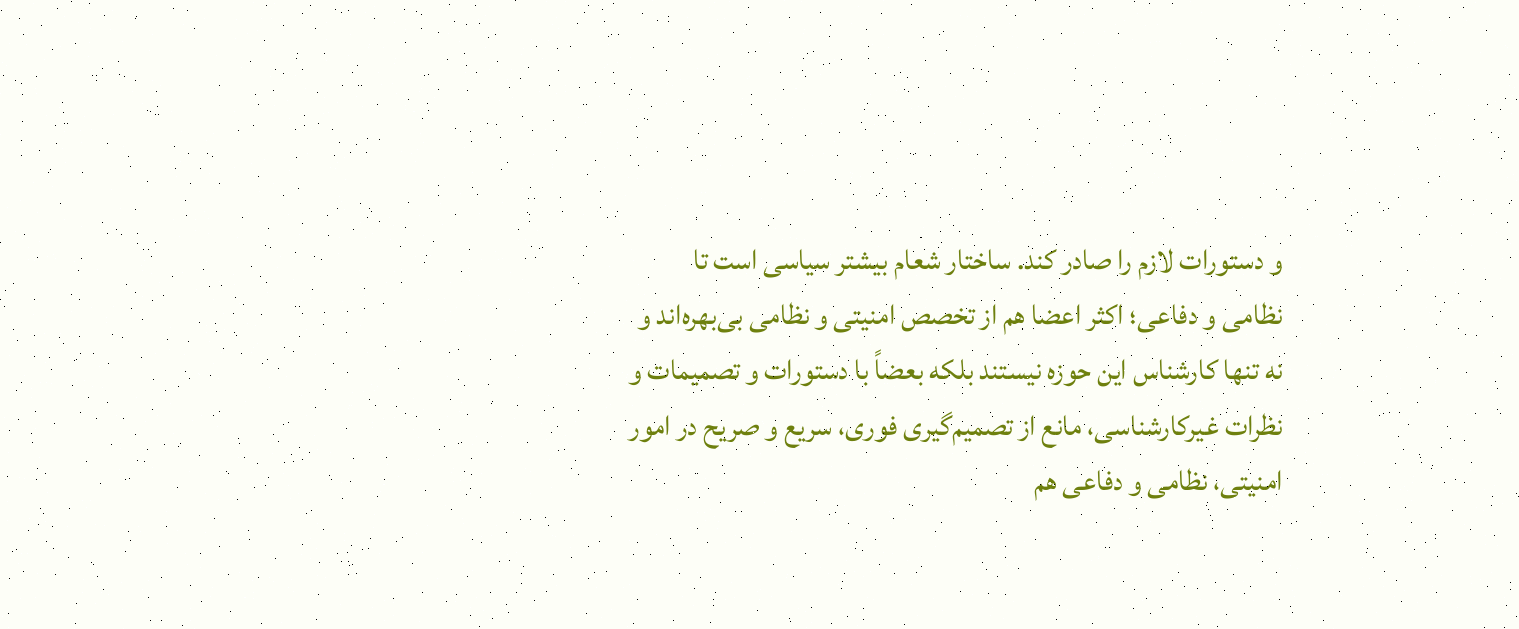و دستورات لازم را صادر کند. ساختار شعام بیشتر سیاسی است تا نظامی و دفاعی؛ اکثر اعضا هم از تخصص امنیتی و نظامی بی‌بهره‌اند و نه تنها کارشناس این حوزه نیستند بلکه بعضاً با دستورات و تصمیمات و نظرات غیرکارشناسی، مانع از تصمیم‌گیری فوری، سریع و صریح در امور امنیتی، نظامی و دفاعی هم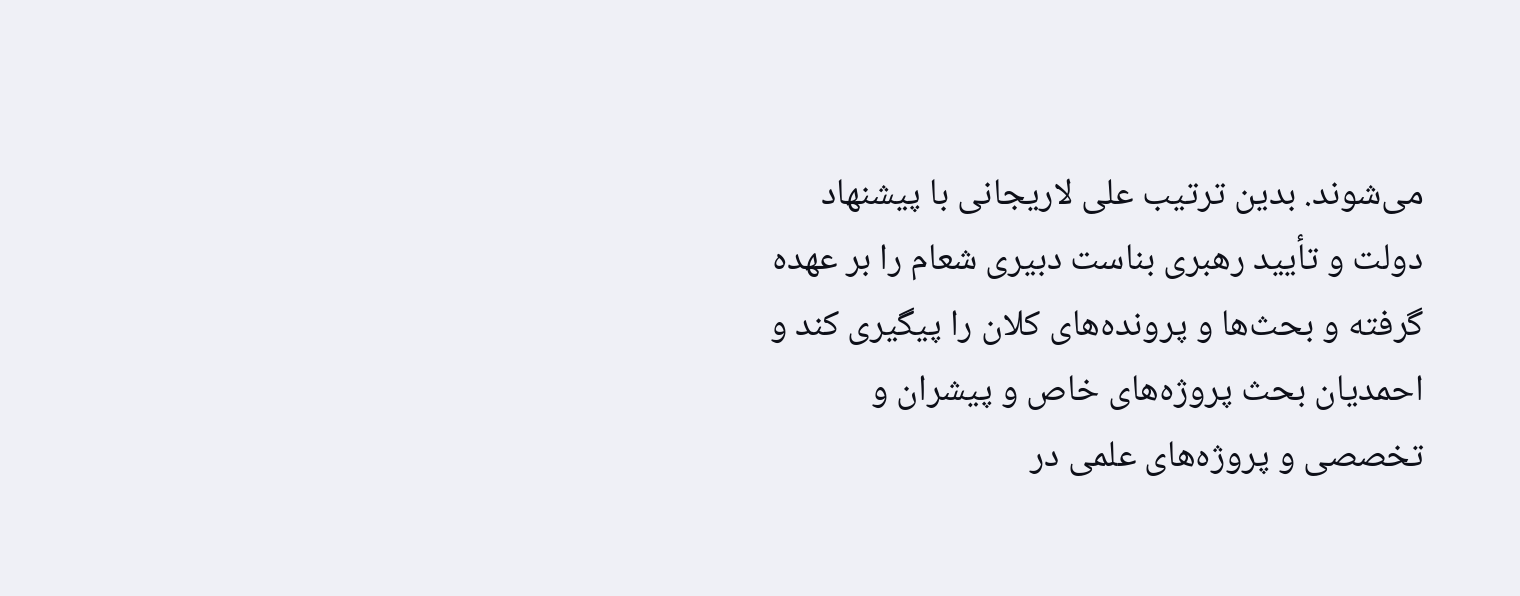می‌شوند. بدین ترتیب علی لاریجانی با پیشنهاد دولت و تأیید رهبری بناست دبیری شعام را بر عهده گرفته و بحث‌ها و پرونده‌های کلان را پیگیری کند و احمدیان بحث پروژه‌های خاص و پیشران و تخصصی و پروژه‌های علمی در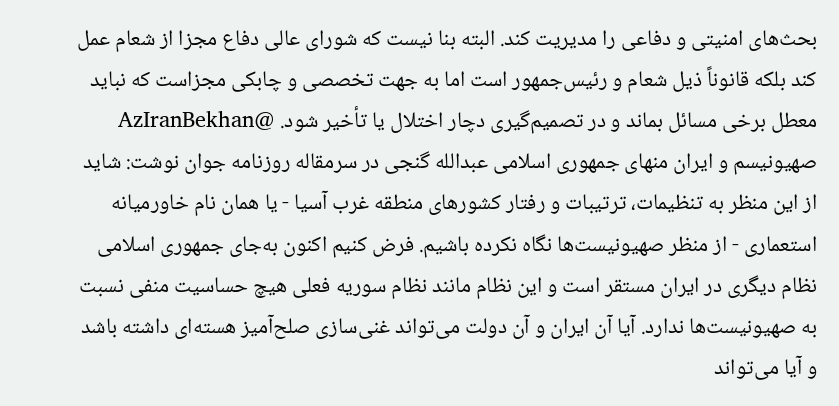بحث‌های امنیتی و دفاعی را مدیریت کند. البته بنا نیست که شورای عالی دفاع مجزا از شعام عمل کند بلکه قانوناً ذیل شعام و رئیس‌جمهور است اما به جهت تخصصی و چابکی مجزاست که نباید معطل برخی مسائل بماند و در تصمیم‌گیری دچار اختلال یا تأخیر شود. @AzIranBekhan
صهیونیسم و ایران منهای جمهوری اسلامی عبدالله گنجی در سرمقاله روزنامه جوان نوشت: شاید از این منظر به تنظیمات، ترتیبات و رفتار کشور‌های منطقه غرب آسیا - یا همان نام خاورمیانه استعماری - از منظر صهیونیست‌ها نگاه نکرده باشیم. فرض کنیم اکنون به‌جای جمهوری اسلامی نظام دیگری در ایران مستقر است و این نظام مانند نظام سوریه فعلی هیچ حساسیت منفی نسبت به صهیونیست‌ها ندارد. آیا آن ایران و آن دولت می‌تواند غنی‌سازی صلح‌آمیز هسته‌ای داشته باشد و آیا می‌تواند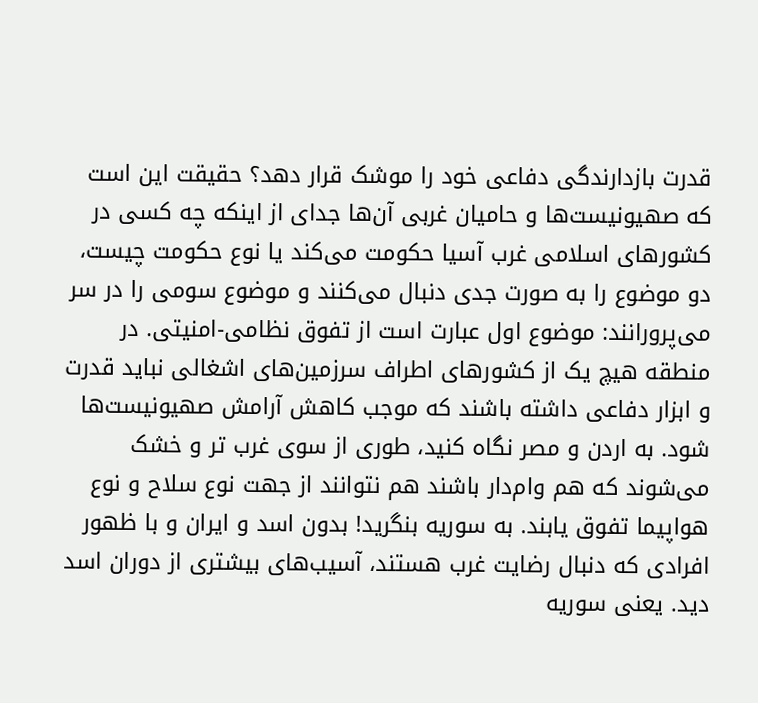قدرت بازدارندگی دفاعی خود را موشک قرار دهد؟ حقیقت این است که صهیونیست‌ها و حامیان غربی آن‌ها جدای از اینکه چه کسی در کشور‌های اسلامی غرب آسیا حکومت می‌کند یا نوع حکومت چیست، دو موضوع را به صورت جدی دنبال می‌کنند و موضوع سومی را در سر می‌پرورانند: موضوع اول عبارت است از تفوق نظامی-امنیتی. در منطقه هیچ یک از کشور‌های اطراف سرزمین‌های اشغالی نباید قدرت و ابزار دفاعی داشته باشند که موجب کاهش آرامش صهیونیست‌ها شود. به اردن و مصر نگاه کنید، طوری از سوی غرب تر و خشک می‌شوند که هم وام‌دار باشند هم نتوانند از جهت نوع سلاح و نوع هواپیما تفوق یابند. به سوریه بنگرید! بدون اسد و ایران و با ظهور افرادی که دنبال رضایت غرب هستند، آسیب‌های بیشتری از دوران اسد دید. یعنی سوریه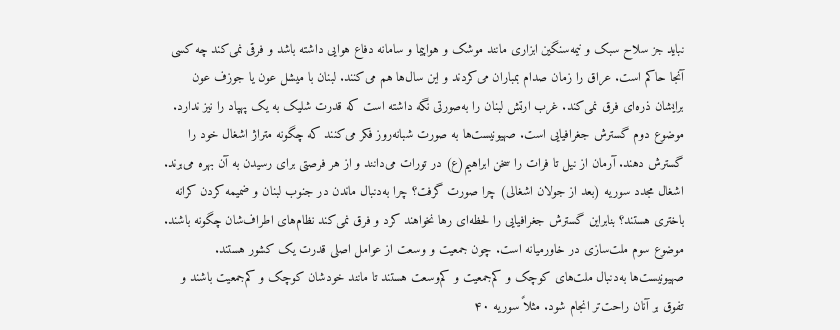نباید جز سلاح سبک و نیمه‌سنگین ابزاری مانند موشک و هواپیما و سامانه دفاع هوایی داشته باشد و فرقی نمی‌کند چه کسی آنجا حاکم است. عراق را زمان صدام بمباران می‌کردند و این سال‌ها هم می‌کنند. لبنان با میشل عون یا جوزف عون برایشان ذره‌ای فرق نمی‌کند. غرب ارتش لبنان را به‌صورتی نگه داشته است که قدرت شلیک به یک پهپاد را نیز ندارد. موضوع دوم گسترش جغرافیایی است. صهیونیست‌ها به صورت شبانه‌روز فکر می‌کنند که چگونه متراژ اشغال خود را گسترش دهند. آرمان از نیل تا فرات را سخن ابراهیم(ع) در تورات می‌دانند و از هر فرصتی برای رسیدن به آن بهره می‌برند. اشغال مجدد سوریه (بعد از جولان اشغالی) چرا صورت گرفت؟ چرا به‌دنبال ماندن در جنوب لبنان و ضمیمه کردن کرانه باختری هستند؟ بنابراین گسترش جغرافیایی را لحظه‌ای رها نخواهند کرد و فرق نمی‌کند نظام‌های اطراف‌شان چگونه باشند. موضوع سوم ملت‌سازی در خاورمیانه است. چون جمعیت و وسعت از عوامل اصلی قدرت یک کشور هستند. صهیونیست‌ها به‌دنبال ملت‌های کوچک و کم‌جمعیت و کم‌وسعت هستند تا مانند خودشان کوچک و کم‌جمعیت باشند و تفوق بر آنان راحت‌تر انجام شود. مثلاً سوریه ۴۰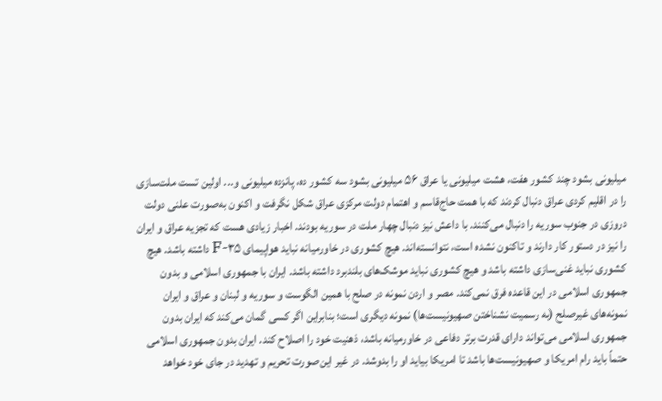میلیونی بشود چند کشور هفت، هشت میلیونی یا عراق ۵۶ میلیونی بشود سه کشور ده، پانزده میلیونی و... اولین تست ملت‌سازی را در اقلیم کردی عراق دنبال کردند که با همت حاج‌قاسم و اهتمام دولت مرکزی عراق شکل نگرفت و اکنون به‌صورت علنی دولت دروزی در جنوب سوریه را دنبال می‌کنند. با داعش نیز دنبال چهار ملت در سوریه بودند. اخبار زیادی هست که تجزیه عراق و ایران را نیز در دستور کار دارند و تاکنون نشده است، نتوانسته‌اند. هیچ کشوری در خاورمیانه نباید هواپیمای F-۳۵ داشته باشد. هیچ کشوری نباید غنی‌سازی داشته باشد و هیچ کشوری نباید موشک‌های بلندبرد داشته باشد. ایران با جمهوری اسلامی و بدون جمهوری اسلامی در این قاعده فرق نمی‌کند. مصر و اردن نمونه در صلح با همین الگوست و سوریه و لبنان و عراق و ایران نمونه‌های غیرصلح (به رسمیت نشناختن صهیونیست‌ها) نمونه دیگری است؛ بنابراین اگر کسی گمان می‌کند که ایران بدون جمهوری اسلامی می‌تواند دارای قدرت برتر دفاعی در خاورمیانه باشد، ذهنیت خود را اصلاح کند. ایران بدون جمهوری اسلامی حتماً باید رام امریکا و صهیونیست‌ها باشد تا امریکا بیاید او را بدوشد. در غیر‌ این‌صورت تحریم و تهدید در جای خود خواهد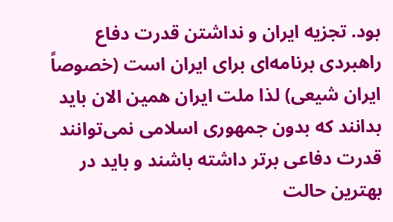بود. تجزیه ایران و نداشتن قدرت دفاع راهبردی برنامه‌ای برای ایران است (خصوصاً ایران شیعی) لذا ملت ایران همین الان باید بدانند که بدون جمهوری اسلامی نمی‌توانند قدرت دفاعی برتر داشته باشند و باید در بهترین حالت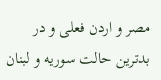مصر و اردن فعلی و در بدترین حالت سوریه و لبنان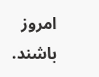امروز باشند.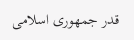قدر جمهوری اسلامی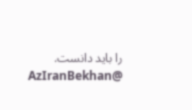را باید دانست. @AzIranBekhan